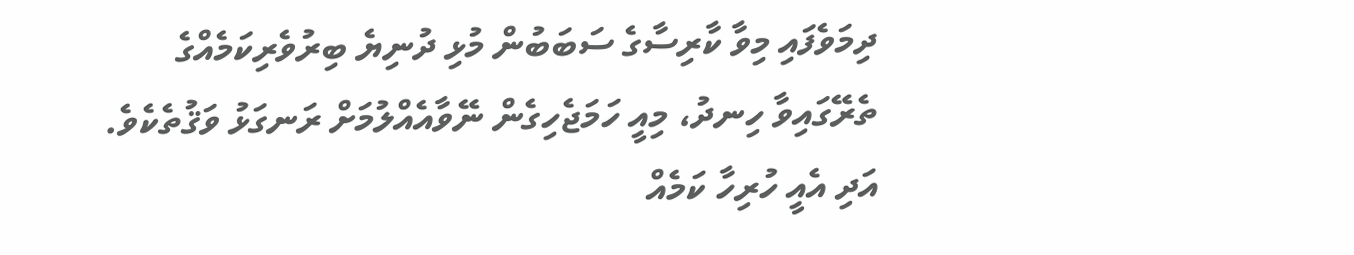ދިމަވެފައި މިވާ ކާރިސާގެ ސަބަބުން މުޅި ދުނިޔެ ބިރުވެރިކަމެއްގެ ތެރޭގައިވާ ހިނދު، މިއީ ހަމަޖެހިގެން ނޭވާއެއްލުމަށް ރަނގަޅު ވަޤުތެކެވެ. އަދި އެއީ ހުރިހާ ކަމެއް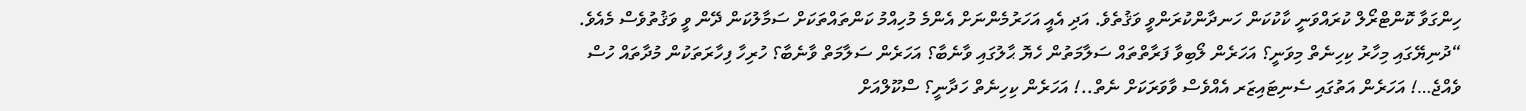ހިންގަވާ ކޮންޓްރޯލް ކުރައްވަނީ ކާކުކަން ހަނދާންކުރަންވީ ވަޤުތެވެ. އަދި އެއީ އަހަރުމެންނަށް އެންމެ މުހިއްމު ކަންތައްތަކަށް ސަމާލުކަން ދޭން ވީ ވަޤުތުވެސް މެއެވެ.
“ދުނިޔޭގައި މިހާރު ކިހިނެތް މިވަނީ؟ އަހަރެން ލޯބިވާ ފަރާތްތައް ސަލާމަތުން ހެޔޮ ޙާލުގައި ވާނެބާ؟ އަހަރެން ސަލާމަތް ވާނެބާ؟ ހުރިހާ ފިހާރަތަކުން މުދާތައް ހުސް ވެއްޖެ…! އަހަރެން އަތުގައި ސެނިޓައިޒަރ އެއްވެސް ވާވަރަކަށް ނެތް..! އަހަރެން ކިހިނެތް ހަދާނީ؟ ސްކޫލްއަށް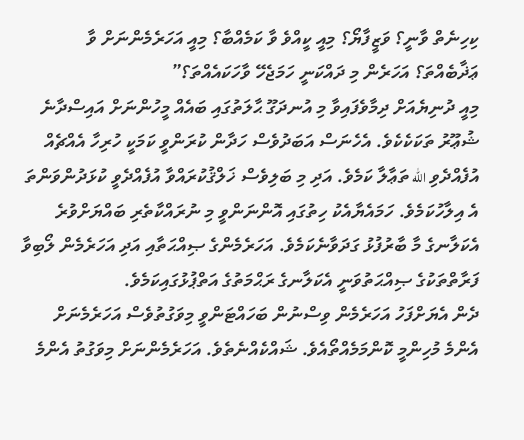ކިހިނެތް ވާނީ؟ ވަޒީފާޔޯ؟ މިއީ ކީއްވެ ވާ ކަމެއްބާ؟ މިއީ އަހަރެމެންނަށް ވާ ޢަޛާބެއްތަ؟ އަހަރެން މި ދައްކަނީ ހަމަޖެހޭ ވާހަކައެއްތަ؟”
މިއީ ދުނިޔެއަށް ދިމާވެފައިވާ މި އުނދަގޫ ޙާލަތުގައި ބައެއް މީހުންނަށް އައިސްދާނެ ޝުޢޫރު ތަކަކެކެވެ. އެހެނަސް އަބަދުވެސް ހަދާން ކުރަންވީ ކަމަކީ ހުރިހާ އެއްޗެއް އުފެއްދެވި الله ތަޢާލާ ކަމެވެ. އަދި މި ބަލިވެސް ޚަލްޤުކުރައްވާ އުފެއްދެވީ ކުޅަދުންވަންތަ އެ އިލާހުކަމެވެ. ހަމައެޔާއެކު ހިތުގައި އޮންނަންވީ މި ނުރައްކާތެރި ބައްޔަށްވުރެ އެކަލާނގެ މާ ބާރުފުޅު ގަދަވާނެކަމެވެ. އަހަރެމެންގެ ޞިއްޙަތާއި އަދި އަހަރެމެން ލޯބިވާ ފަރާތްތަކުގެ ޞިއްޙަތުވަނީ އެކަލާނގެ ރަޙްމަތުގެ އަތްޕުޅުގައިކަމެވެ.
ދެން އެޔަށްފަހު އަހަރެމެން ވިސްނުން ބަހައްޓަންވީ މިވަގުތުވެސް އަހަރެމެނަށް އެންމެ މުހިންމީ ކޮންމަމެއްތޯއެވެ. ޝައްކެއްނެތެވެ. އަހަރެމެންނަށް މިވަގުތު އެންމެ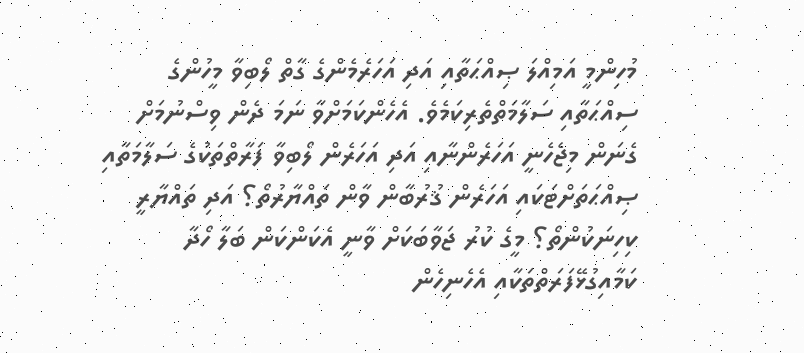މުހިންމީ އަމިއްލަ ޞިއްޙަތާއި އަދި އަހަރެމެންގެ ގާތް ލޯބިވާ މީހުންގެ ސިއްޙަތާއި ސަލާމަތްތެރިކަމެވެ. އެހެންކަމަށްވާ ނަމަ ދެން ވިސްނުމަށް ގެނަން މިޖެހެނީ އަހަރެންނާއި އަދި އަހަރެން ލޯބިވާ ފަރާތްތަކުގެ ސަލާމަތާއި ޞިއްޙަތަށްޓަކައި އަހަރެން ޤުރުބާން ވާން ތައްޔާރުތޯ؟ އަދި ތައްޔާރީ ކިހިނަކުންތޯ؟ މީގެ ކުރު ޖަވާބަކަށް ވާނީ އެކަންކަން ބަލާ ހޯދާ ކަމާއިގުޅޭފަރަތްތަކާއި އެހެނިހެން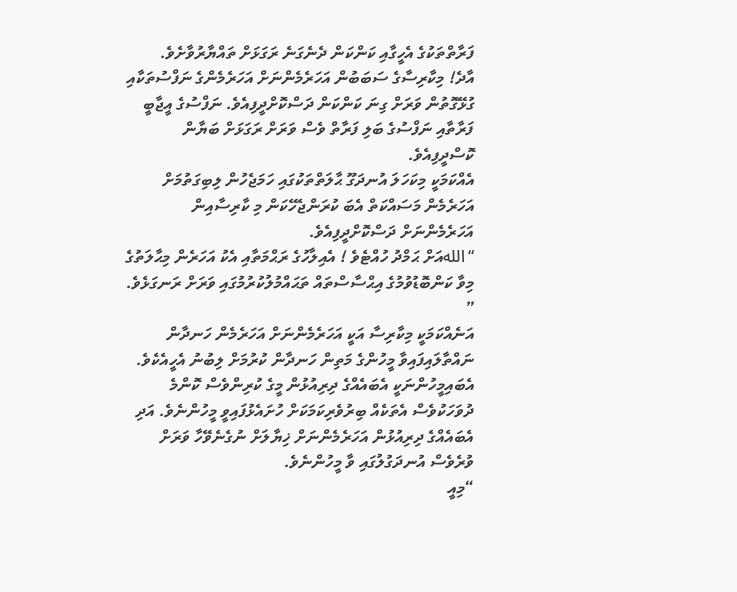ފަރާތްތަކުގެ އެހީގާއި ކަންކަން ދެނެގަނެ ރަގަޅަށް ތައްޔާރުވާށެވެ.
އާދެ! މިކާރިސާގެ ސަބަބުން އަހަރެމެންނަށް އަހަރެމެންގެ ނަފްސުތަކާއި ގުޅޭގޮތުން ވަރަށް ގިނަ ކަންކަން ދަސްކޮށްދީފިއެވެ. ނަފްސުގެ އީޖާބީ ފަރާތާއި ނަފްސުގެ ބަލި ފަރާތް ވެސް ވަރަށް ރަގަޅަށް ބަޔާން ކޮސްދީފިއެވެ.
އެއްކަމަކީ މިކަހަލަ އުނދަގޫ ޙާލަތްތަކުގައި ހަމަޖެހުން ލިބިގަތުމަށް އަހަރެމެން މަސައްކަތް އެބަ ކުރަންޖެހޭކަން މި ކާރިސާއިން އަހަރެމެންނަށް ދަސްކޮށްދީފިއެވެ.
“اللهއަށް ޙަމްދު ހުއްޓެވެ ! އެއިލާހުގެ ރަޙްމަތާއި އެކު އަހަރެން މިޙާލަތުގެ މިވާ ކަންބޮޑުވުމުގެ އިޙްސާސްތައް ތަޙައްމުލުކުރުމުގައި ވަރަށް ރަނގަޅެވެ. ”
އަނެއްކަމަކީ މިކާރިސާ އަކީ އަހަރެމެންނަށް އަހަރެމެން ހަނދާން ނައްތާލައިފައިވާ މީހުންގެ މަތިން ހަނދާން ކުރުމަށް ލިބުނު އެހީއެކެވެ. އެބައިމީހުންނަކީ އެބައެއްގެ ދިރިއުޅުން މީގެ ކުރިންވެސް ކޮންމެ ދުވަހަކުވެސް އެތަކެއް ބިރުވެރިކަމަކަށް ހުށައެޅުފައިވީ މީހުންނެވެ. އަދި އެބައެއްގެ ދިރިއުޅުން އަހަރެމެންނަށް ޚިޔާލަށް ނުގެނެވޭހާ ވަރަށް ވުރެވެސް އުނދަގުލުގައި ވާ މީހުންނެވެ.
“މިއީ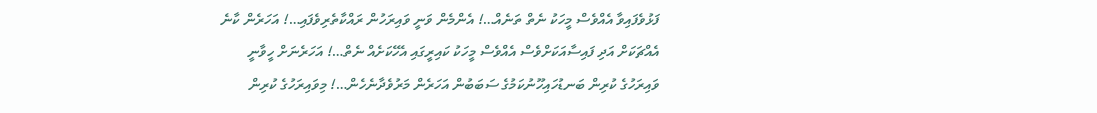ފަޅުވެފައިވާ އެއްވެސް މީހަކު ނެތް ތަނެއް…! އެންމެން ވަނީ ވައިރަހުން ރައްކާތެރިވެފައި…! އަހަރެން ކާނެ އެއްޗަކަށް އަދި ފައިސާއަކަށްވެސް އެއްވެސް މީހަކު ކައިރީގައި އެހޭކަށެއް ނެތް…! އަހަރެނަށް ހީވާނީ ވައިރަހުގެ ކުރިން ބަނޑުހައިހޫނުކަމުގެ ސަބަބުން އަހަރެން މަރުވެދާނެހެން…! މިވައިރަހުގެ ކުރިން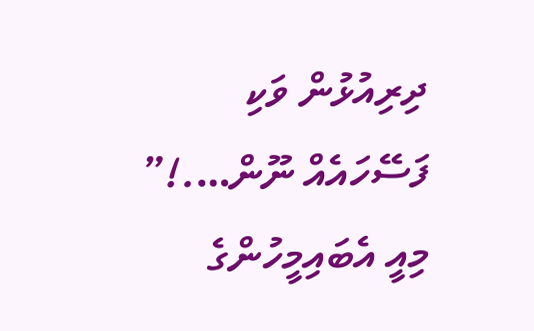ދިރިއުޅުން ވަކި ފަސޭހައެއް ނޫން….!” މިއީ އެބައިމީހުންގެ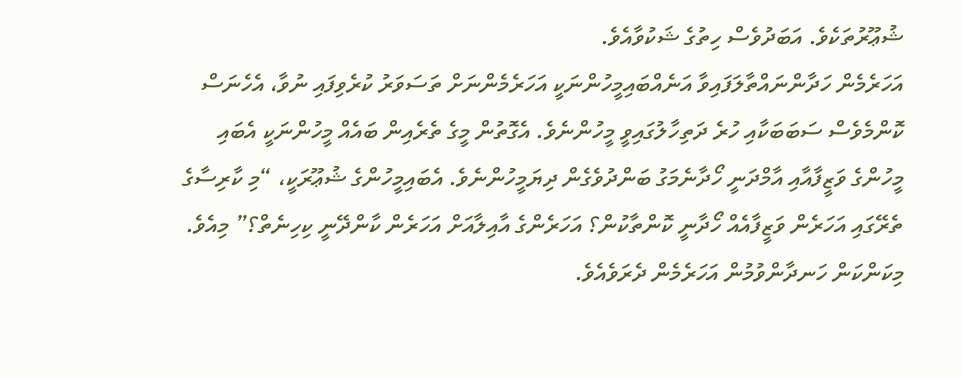ޝުޢޫރުތަކެވެ. އަބަދުވެސް ހިތުގެ ޝަކުވާއެވެ.
އަހަރެމެން ހަދާންނައްތާލަފައިވާ އަނެއްބައިމީހުންނަކީ އަހަރެމެންނަށް ތަސަވަރު ކުރެވިފައި ނުވާ، އެހެނަސް ކޮންމެވެސް ސަބަބަކާއި ހުރެ ދަތިހާލުގައިވީ މީހުންނެވެ. އެގޮތުން މީގެ ތެރެއިން ބައެއް މީހުންނަކީ އެބައި މީހުންގެ ވަޒީފާއާއި އާމްދަނީ ހޯދާނެމަގު ބަންދުވެގެން ދިޔަމީހުންނެވެ. އެބައިމީހުންގެ ޝުޢޫރަކީ، “މި ކާރިސާގެ ތެރޭގައި އަހަރެން ވަޒީފާއެއް ހޯދާނީ ކޮންތާކުން؟ އަހަރެންގެ އާއިލާއަށް އަހަރެން ކާންދޭނީ ކިހިނެތް؟” މިއެވެ.
މިކަންކަން ހަނދާންވުމުން އަހަރެމެން ދެރަވެއެވެ.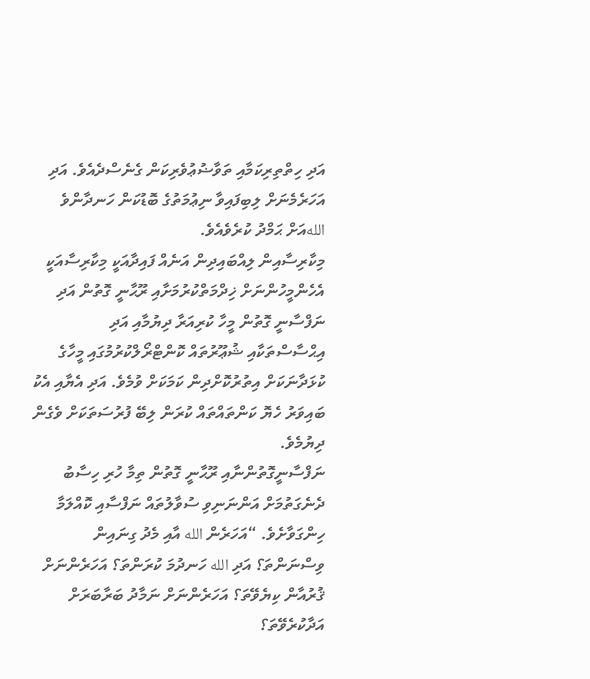އަދި ހިތްތިރިކަމާއި ތަވާޟުޢުވެރިކަން ގެނެސްދެއެވެ. އަދި އަހަރެމެނަށް ލިބިފައިވާ ނިޢުމަތުގެ ބޮޑުކަން ހަނދާންވެ اللهއަށް ޙަމްދު ކުރެވެއެވެ.
މިކާރިސާއިން ލިއްބައިދިން އަނެއް ފައިދާއަކީ މިކާރިސާއަކީ އެހެންމީހުންނަށް ޚިދްމަތްކުރުމަށާއި ރޫޙާނީ ގޮތުން އަދި ނަފްސާނީ ގޮތުން މީހާ ކުރިއަރާ ދިޔުމާއި އަދި އިޙްސާސްތަކާއި ޝުޢޫރުތައް ކޮންޓްރޯލްކުރުމުގައި މީހާގެ ކުޅަދާނަކަށް އިތުރުކޮށްދިން ކަމަކަށް ވުމެވެ. އަދި އެޔާއި އެކު ބައިވަރު ހެޔޮ ކަންތައްތައް ކުރަން ލިބޭ ފުރުސަތަކަށް ވެގެން ދިޔުމެވެ.
ނަފްސާނީގޮތުންނާއި ރޫޙާނީ ގޮތުން ތިމާ ހުރި ހިސާބު ދެނެގަތުމަށް އަންނަނިވި ސުވާލުތައް ނަފްސާއި ކޮއްލަމާ ހިންގަވާށެވެ. “އަހަރެން الله އާއި މެދު ގިނައިން ވިސްނަންތަ؟ އަދި الله ހަނދުމަ ކުރަންތަ؟ އަހަރެންނަށް ޤުރުއާން ކިޔެވޭތަ؟ އަހަރެންނަށް ނަމާދު ބަރާބަރަށް އަދާކުރެވޭތަ؟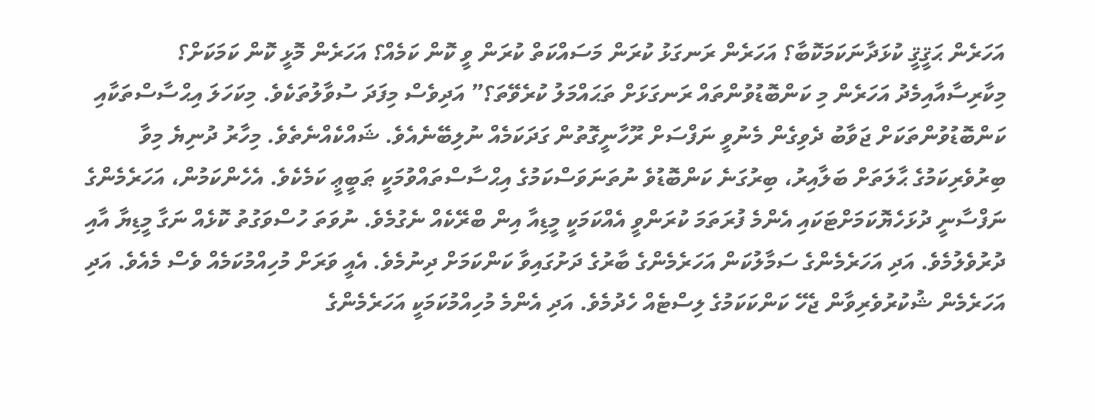އަހަރެން ޙަޤީޤީ ކުޅަދާނަކަމަކޮބާ؟ އަހަރެން ރަނގަޅު ކުރަން މަސައްކަތް ކުރަން ވީ ކޮން ކަމެއް؟ އަހަރެން މޮޅީ ކޮން ކަމަކަށް؟ މިކާރިސާއާއިމެދު އަހަރެން މި ކަންބޮޑުވުންތައް ރަނގަޅަށް ތަޙައްމަލު ކުރެވޭތަ؟” އަދިވެސް މިފަދަ ސުވާލުތަކެވެ. މިކަހަލަ އިޙްސާސްތަކާއި ކަންބޮޑުވުންތަކަށް ޖަވާބު ދެވިގެން މެނުވީ ނަފްސަށް ރޫހާނީގޮތުން ގަދަކަމެއް ނުލިބޭނެއެވެ. ޝައްކެއްނެތެވެ. މިހާރު ދުނިޔެ މިވާ ބިރުވެރިކަމުގެ ޙާލަތަށް ބަލާއިރު، ބިރުގަނެ ކަންބޮޑުވެ ނުތަނަވަސްކަމުގެ އިޙްސާސްތައްވުމަކީ ޠަބީޢީ ކަމެކެވެ. އެހެންކަމުން، އަހަރެމެންގެ ނަފްސާނީ ދުޅަހެޔޮކަމަށްޓަކައި އެންމެ ފުރަތަމަ ކުރަންވީ އެއްކަމަކީ މީޑިއާ އިން ބްރޭކެއް ނެގުމެވެ. ނުވަތަ ހުސްވަގުތު ކޮޅެއް ނަގާ މީޑިޔާ އާއި ދުރުވެލުމެވެ. އަދި އަހަރެމެންގެ ސަމާލުކަން އަހަރެމެންގެ ބާރުގެ ދަށުގައިވާ ކަންކަމަށް ދިނުމެވެ. އެއީ ވަރަށް މުހިއްމުކަމެއް ވެސް މެއެވެ. އަދި އަހަރެމެން ޝުކުރުވެރިވާން ޖެހޭ ކަންކަކަމުގެ ލިސްޓެއް ހެދުމެވެ. އަދި އެންމެ މުހިއްމުކަމަކީ އަހަރެމެންގެ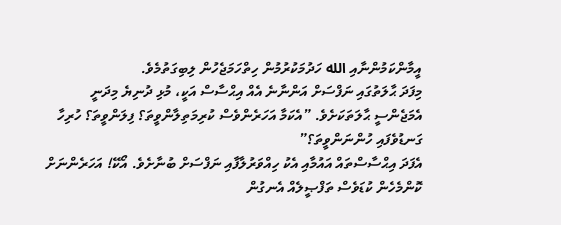އީމާންކަމުންނާއި الله ހަދުމަކުރުމުން ހިތްހަމަޖެހުން ލިބިގަތުމެވެ.
މިފަދަ ޙާލަތުގައި ނަފްސަށް އަންނާނެ އެއް އިޙްސާސް އަކީ، މުޅި ދުނިޔެ މިދަނީ އެމަޖެންސީ ޙާލަތަކަށެވެ. ”އެކަމާ އަހަރެންވެސް ކުރިމަތިލާންވީތަ؟ ފިލަންވީތަ؟ ހުރިހާ ގަނޑުވެފައި ހުންނަންވީތަ؟”
އެފަދަ އިޙްސާސްތައް އައުމާއި އެކު ހިއްވަރުލާފާއި ނަފްސަށް ބުނާށެވެ. އޯކޭ! އަހަރެންނަށް ކޮންމެހެން ކުޑަވެސް ތަފްޞީލެއް އެނގުން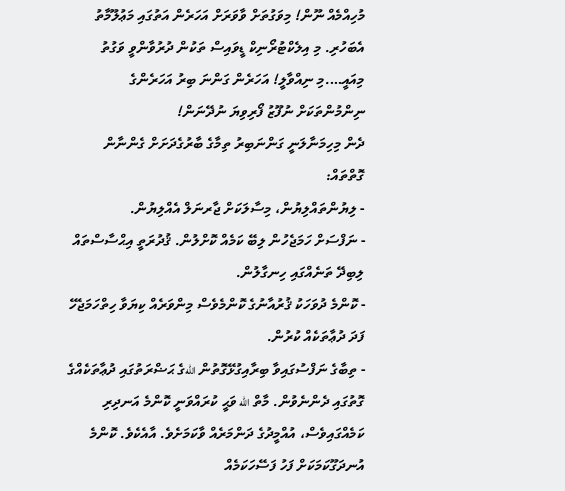މުހިއްމެއް ނޫން! މިވަގުތަށް ވާވަރަށް އަހަރެން އަތުގައި މަޢުލޫމާތު އެބަހުރި. މި އިލެކްޓުރޯނިކް ޑީވައިސް ތަކުން ދުރުވާންވީ ވަގުތު މިއައީ….މި ނިއްވާލީ! އަހަރެން ގަންނަ ބިރު އަހަރެންގެ ނިންމުންތަކަށް ނުފޫޒު ފޯރިވިޔަ ނުދޭނަން!
ދެން މިހިމަނާލަނީ ގަންނަބިރު ތިމާގެ ބާރުގެދަށަށް ގެންނާން ގޮތްތައް:
- ލިޔުންތައްލިޔުން، މިސާލަކަށް ޖާރނަލް އެއްލިޔުން.
- ނަފްސަށް ހަމަޖެހުން ލިބޭ ކަމެއް ކޮށްލުން. ޤުދުރަތީ އިޙްސާސްތައް ލިބިދޭ ތަނެއްގައި ހިނގާލުން.
- ކޮންމެ ދުވަހަކު ޤުރުއާނުގެ ކޮންމެވެސް މިންވަރެއް ކިޔަވާ ހިތްހަމަޖެހޭ ފަދަ ދުޢާތަކެއް ކުރުން.
- ތިބާގެ ނަފްސުގައިވާ ބިރާއިގުޅޭގޮތުން اللهގެ ޙަޟްރަތުގައި ދުޢާތަކެއްގެ ގޮތުގައި ދެންނެވުން. މާތް الله ވަޙީ ކުރައްވަނީ ކޮންމެ އަނދިރި ކަމެއްގައިވެސް، އުއްމީދުގެ ދަންމަރެއް ވާކަމަށެވެ. އާއެކެވެ. ކޮންމެ އުނދަގޫކަމަކަށް ފަހު ފަސޭހަކަމެއް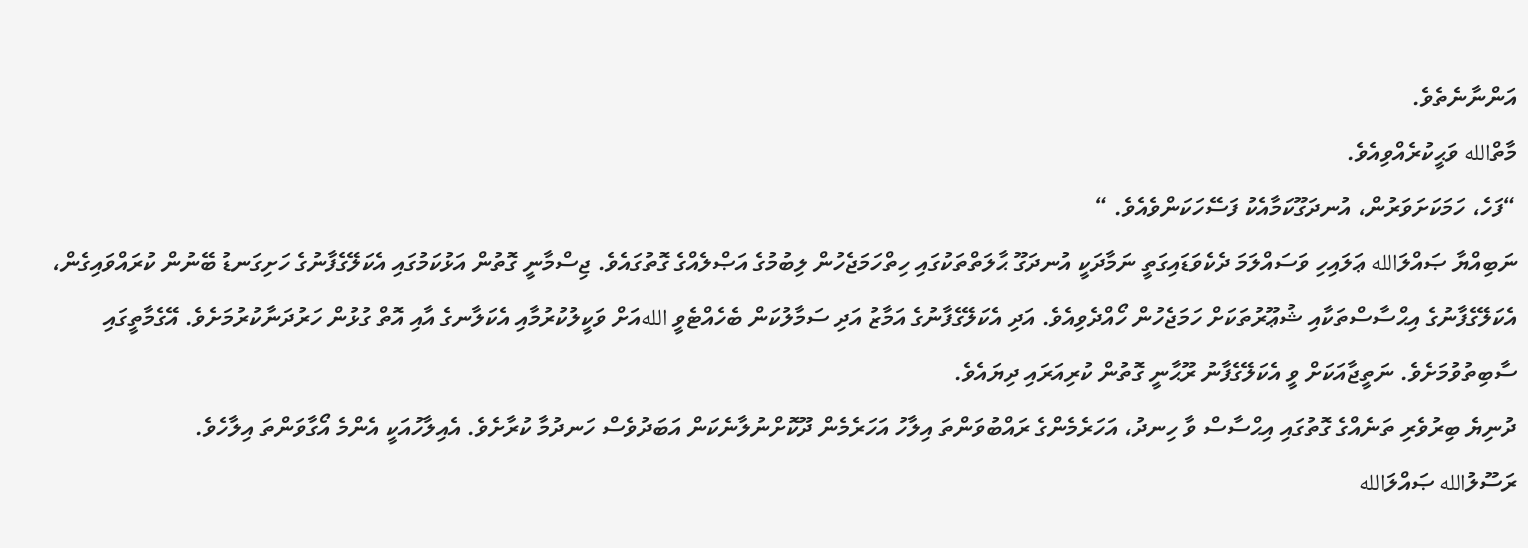އަންނާނެތެވެ.
މާތްالله ވަޙީކުރެއްވިއެވެ.
“ފަހެ، ހަމަކަށަވަރުން، އުނދަގޫކަމާއެކު ފަސޭހަކަންވެއެވެ. “
ނަބިއްޔާ ޞައްލަالله ޢަލައިހި ވަސައްލަމަ ދެކެވަޑައިގަތީ ނަމާދަކީ އުނދަގޫ ޙާލަތްތަކުގައި ހިތްހަމަޖެހުން ލިބުމުގެ އަޞްލެއްގެ ގޮތުގައެވެ. ޖިސްމާނީ ގޮތުން އަޅުކަމުގައި އެކަލޭގެފާނުގެ ހަށިގަނޑު ބޭނުން ކުރައްވައިގެން، އެކަލޭގެފާނުގެ އިޙްސާސްތަކާއި ޝުޢޫރުތަކަށް ހަމަޖެހުން ހޯއްދެވިއެވެ. އަދި އެކަލޭގެފާނުގެ އަމާޒު އަދި ސަމާލުކަން ބެހެއްޓެވީ اللهއަށް ވަކީލުކުރުމާއި އެކަލާނގެ އާއި އޮތް ގުޅުން ހަރުދަނާކުރުމަށެވެ. އޭގެމާތީގައި ސާބިތުވުމަށެވެ. ނަތީޖާއަކަށް ވީ އެކަލޭގެފާނު ރޫޙާނީ ގޮތުން ކުރިއަރައި ދިޔައެވެ.
ދުނިޔެ ބިރުވެރި ތަނެއްގެ ގޮތުގައި އިޙްސާސް ވާ ހިނދު، އަހަރެމެންގެ ރައްބުވަންތަ އިލާހު އަހަރެމެން ދޫކޮށްނުލާނެކަން އަބަދުވެސް ހަނދުމާ ކުރާށެވެ. އެއިލާހުއަކީ އެންމެ އޯގާވަންތަ އިލާހެވެ.
ރަސޫލުالله ޞައްލަالله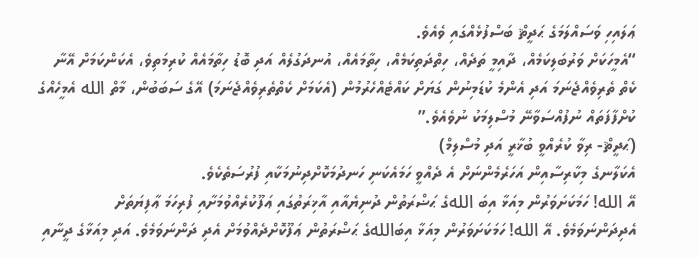ޢަލައިހި ވަސައްލަމަގެ ޙަދީޘް ބަސްފުޅެއްގައި ވެއެވެ.
“އެމީހަކަށް ވަރުބަލިކަމެއް، ދާއިމީ ތަދެއް، ހިތްދަތިކަމެއް، ހިތާމައެއް، އުނދަގުލެއް އަދި ބޮޑު ހިތާމައެއް ކުރިމަތިވެ، އެކަންކަމަށް އޭނާ ކެތް ތެރިވެއްޖެނަމަ އަދި އެންމެ ކުޑަމިނުން ގަޔަށް ކައްޓެއްހެރުމުން (އެކަމަށް ކެތްތެރިވެއްޖެނަމަ) އޭގެ ސަބަބުން، މާތް الله އެމީހެއްގެ ކުށްފާފަތައް ނުފުއްސަވާނޭ މުސްލިމަކު ނުވެއެވެ.”
(ޙަދީޘް- ރިވާ ކުރެއްވީ ބުޚާރީ އަދި މުސްލިމް)
އެކަލާނގެ މިކާރިސާއިން އަހަރެމެންނަށް އެ ދެއްވީ ހަމައެކަނި ހަނދުމަކޮށްދިނުމަކާއި ފުރުސަތެކެވެ.
އޭ الله! ހަމަކަށަވަރުން މިއަޅާ އިބަ اللهގެ ޙަޟްރަތުން ދުނިޔެއާއި އާޚިރަތުގައި ޢަފޫކުރެއްވުމަށާއި ފުރިހަމަ ޢާފިޔަތަށް އެދިދަންނަވަމެވެ. އޭ الله! ހަމަކަށަވަރުން މިއަޅާ އިބަاللهގެ ޙަޟްރަތުން ޢަފޫކޮށްދެއްވުމަށް އެދި ދަންނަވަމެވެ. އަދި މިއަޅާގެ ދީނާއި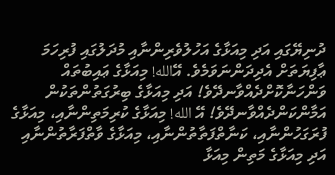ދުނިޔޭގައި އަދި މިއަޅާގެ އަހުލުވެރިންނާއި މުދަލުގައި ފުރިހަމަ ޢާފިޔަތަށް އެދިދަންނަވަމެވެ. އޭالله! މިއަޅާގެ ޢައިބުތައް ވަންހަނާކޮށްދެއްވާނދޭވެ! އަދި މިއަޅާގެ ބިރުގަތުންތަކުން އަމާންކަންދެއްވާނދޭވެ! އޭ الله! މިއަޅާގެ ކުރިމަތިންނާއި، މިއަޅާގެ ފުރަގަހުންނާއި، ކަނާތްފަތާތުންނާއި، މިއަޅާގެ ވާތްފަރާތުންނާއި އަދި މިއަޅާގެ މަތިން މިއަޅާ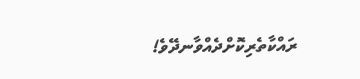ރައްކާތެރިކޮށްދެއްވާނދޭވެ!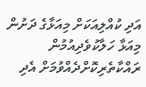އަދި ކުއްލިއަކަށް މިއަޅާގެ ދަށުން މިއަޅާ ހަލާކުވެދިއުމުން ރައްކާތެރިކޮށްދެއްވުމަށް އެދި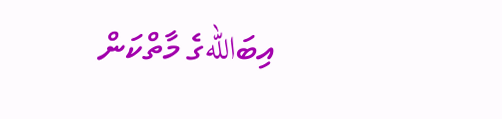އިބަاللهގެ މާތްކަން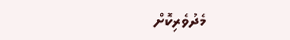މެދުވެރިކޮށް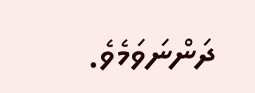ދަންނަވަމެވެ.